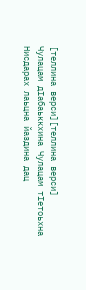[теллина верси][теллина верси]
Чулацам дӀабаьккхина Чулацам тӀетоьхна
Нисдарах лаьцна йаздина дац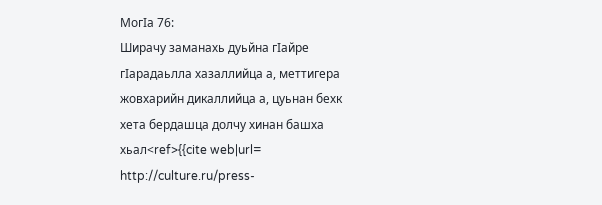МогӀа 76:
Ширачу заманахь дуьйна гӀайре гӀарадаьлла хазаллийца а, меттигера жовхарийн дикаллийца а, цуьнан бехк хета бердашца долчу хинан башха хьал<ref>{{cite web|url= http://culture.ru/press-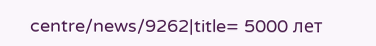centre/news/9262|title= 5000 лет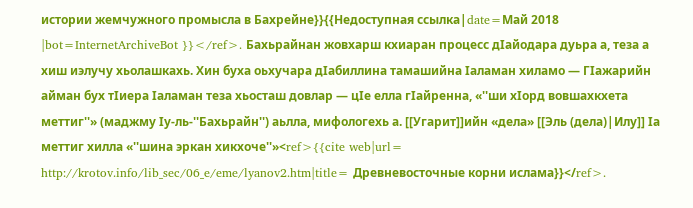истории жемчужного промысла в Бахрейне}}{{Недоступная ссылка|date=Май 2018 |bot=InternetArchiveBot }}</ref>. Бахьрайнан жовхарш кхиаран процесс дӀайодара дуьра а, теза а хиш иэлучу хьолашкахь. Хин буха оьхучара дӀабиллина тамашийна Ӏаламан хиламо — ГӀажарийн айман бух тӀиера Ӏаламан теза хьосташ довлар — цӀе елла гӀайренна, «''ши хӀорд вовшахкхета меттиг''» (маджму Ӏу-ль-''Бахьрайн'') аьлла, мифологехь а. [[Угарит]]ийн «дела» [[Эль (дела)|Илу]] Ӏа меттиг хилла «''шина эркан хикхоче''»<ref>{{cite web|url= http://krotov.info/lib_sec/06_e/eme/lyanov2.htm|title= Древневосточные корни ислама}}</ref>.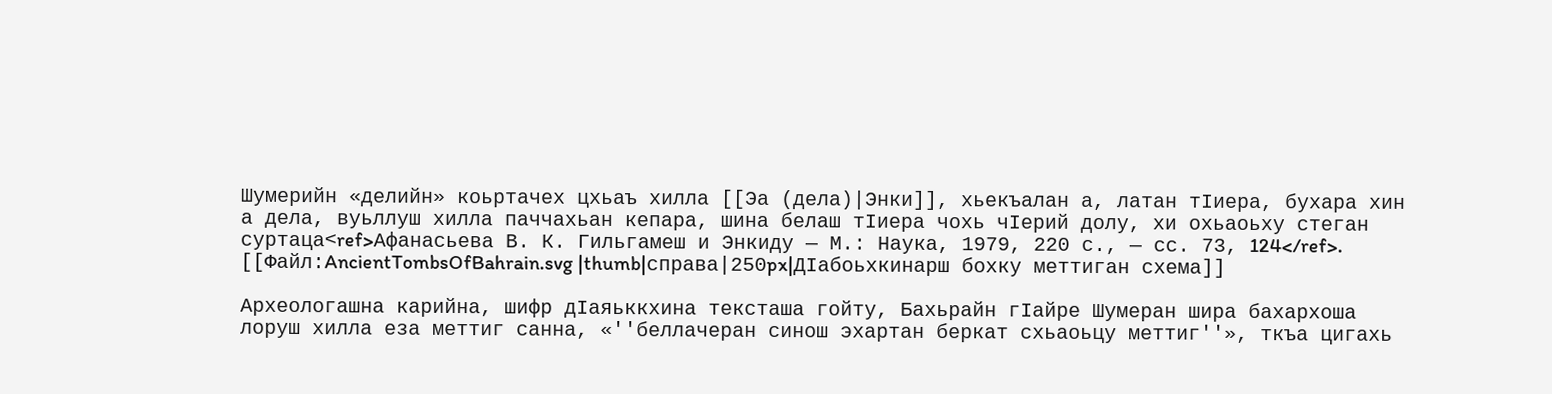Шумерийн «делийн» коьртачех цхьаъ хилла [[Эа (дела)|Энки]], хьекъалан а, латан тӀиера, бухара хин а дела, вуьллуш хилла паччахьан кепара, шина белаш тӀиера чохь чӀерий долу, хи охьаоьху стеган суртаца<ref>Афанасьева В. К. Гильгамеш и Энкиду — М.: Наука, 1979, 220 с., — сс. 73, 124</ref>.
[[Файл:AncientTombsOfBahrain.svg |thumb|справа|250px|ДӀабоьхкинарш бохку меттиган схема]]

Археологашна карийна, шифр дӀаяьккхина тексташа гойту, Бахьрайн гӀайре Шумеран шира бахархоша лоруш хилла еза меттиг санна, «''беллачеран синош эхартан беркат схьаоьцу меттиг''», ткъа цигахь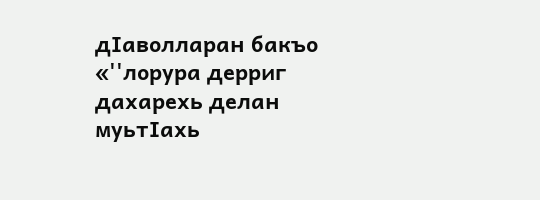дӀаволларан бакъо «''лорура дерриг дахарехь делан муьтӀахь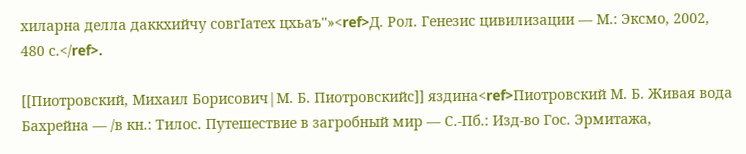хиларна делла даккхийчу совгӀатех цхьаъ''»<ref>Д. Рол. Генезис цивилизации — М.: Эксмо, 2002, 480 с.</ref>.

[[Пиотровский, Михаил Борисович|М. Б. Пиотровскийс]] яздина<ref>Пиотровский М. Б. Живая вода Бахрейна — /в кн.: Тилос. Путешествие в загробный мир — С.-Пб.: Изд-во Гос. Эрмитажа,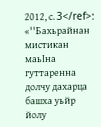2012, с. 3</ref>: «''Бахьрайнан мистикан маьӀна гуттаренна долчу дахарца башха уьйр йолу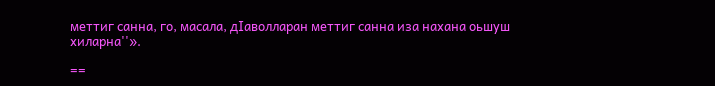меттиг санна, го, масала, дӀаволларан меттиг санна иза нахана оьшуш хиларна''».

==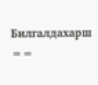Билгалдахарш ==